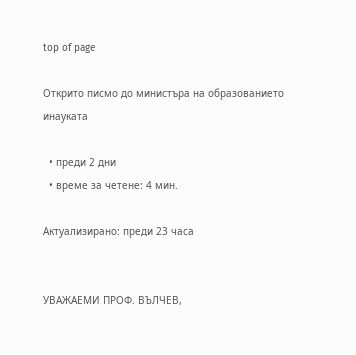top of page

Открито писмо до министъра на образованието инауката

  • преди 2 дни
  • време за четене: 4 мин.

Актуализирано: преди 23 часа


УВАЖАЕМИ ПРОФ. ВЪЛЧЕВ,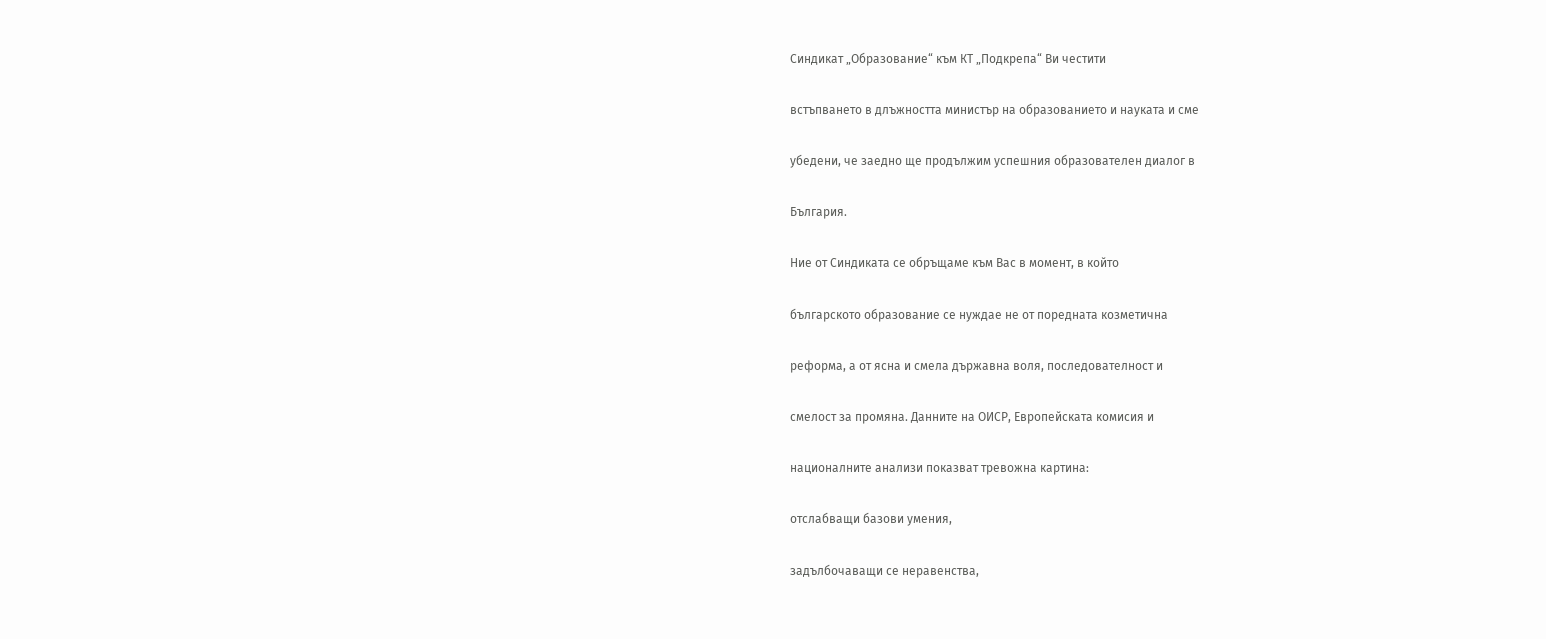Синдикат „Образование“ към КТ „Подкрепа“ Ви честити

встъпването в длъжността министър на образованието и науката и сме

убедени, че заедно ще продължим успешния образователен диалог в

България.

Ние от Синдиката се обръщаме към Вас в момент, в който

българското образование се нуждае не от поредната козметична

реформа, а от ясна и смела държавна воля, последователност и

смелост за промяна. Данните на ОИСР, Европейската комисия и

националните анализи показват тревожна картина:

отслабващи базови умения,

задълбочаващи се неравенства,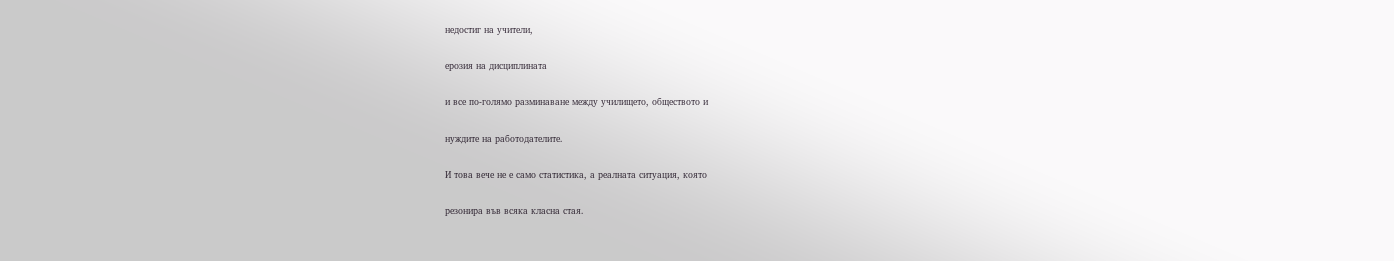недостиг на учители,

ерозия на дисциплината

и все по-голямо разминаване между училището, обществото и

нуждите на работодателите.

И това вече не е само статистика, а реалната ситуация, която

резонира във всяка класна стая.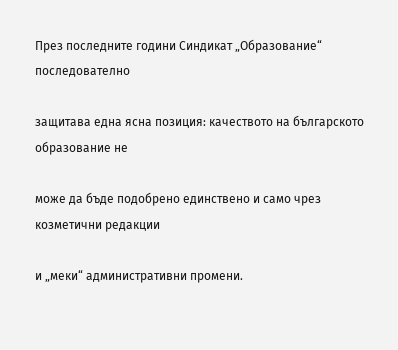През последните години Синдикат „Образование“ последователно

защитава една ясна позиция: качеството на българското образование не

може да бъде подобрено единствено и само чрез козметични редакции

и „меки“ административни промени.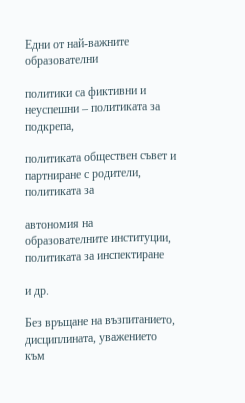Едни от най-важните образователни

политики са фиктивни и неуспешни – политиката за подкрепа,

политиката обществен съвет и партниране с родители, политиката за

автономия на образователните институции, политиката за инспектиране

и др.

Без връщане на възпитанието, дисциплината, уважението към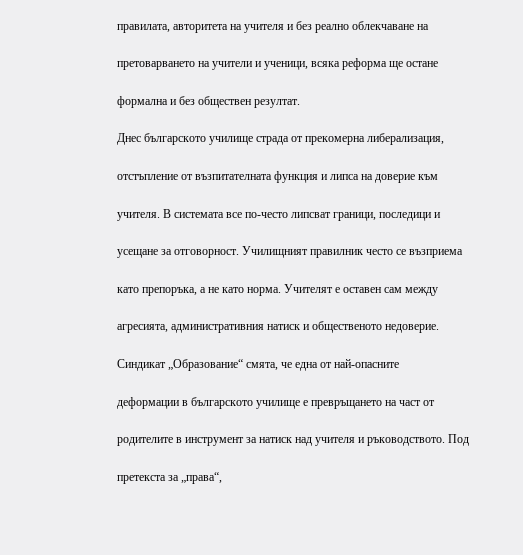правилата, авторитета на учителя и без реално облекчаване на

претоварването на учители и ученици, всяка реформа ще остане

формална и без обществен резултат.

Днес българското училище страда от прекомерна либерализация,

отстъпление от възпитателната функция и липса на доверие към

учителя. В системата все по-често липсват граници, последици и

усещане за отговорност. Училищният правилник често се възприема

като препоръка, а не като норма. Учителят е оставен сам между

агресията, административния натиск и общественото недоверие.

Синдикат „Образование“ смята, че една от най-опасните

деформации в българското училище е превръщането на част от

родителите в инструмент за натиск над учителя и ръководството. Под

претекста за „права“,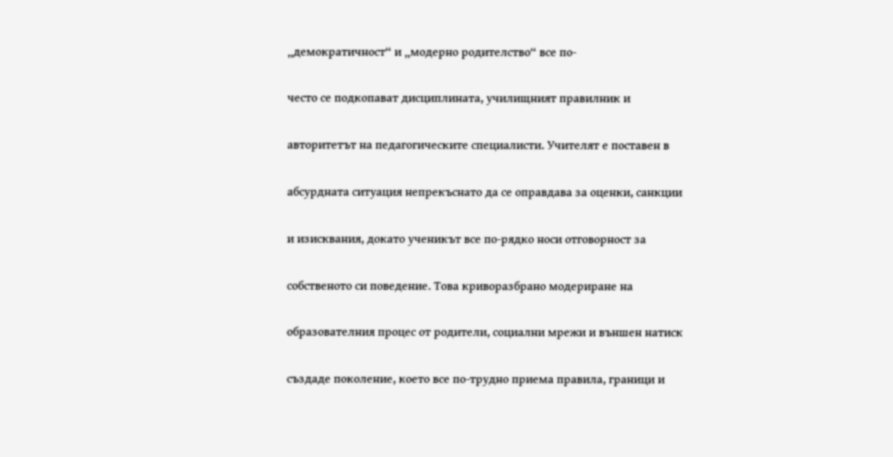„демократичност“ и „модерно родителство“ все по-

често се подкопават дисциплината, училищният правилник и

авторитетът на педагогическите специалисти. Учителят е поставен в

абсурдната ситуация непрекъснато да се оправдава за оценки, санкции

и изисквания, докато ученикът все по-рядко носи отговорност за

собственото си поведение. Това криворазбрано модериране на

образователния процес от родители, социални мрежи и външен натиск

създаде поколение, което все по-трудно приема правила, граници и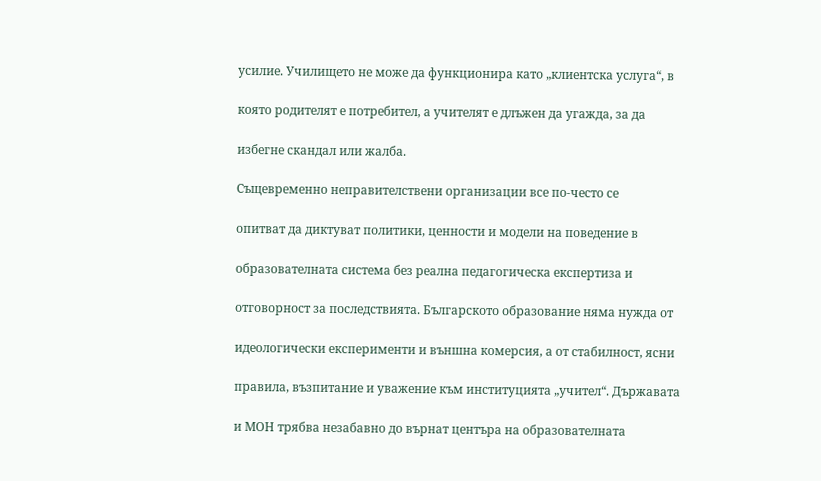усилие. Училището не може да функционира като „клиентска услуга“, в

която родителят е потребител, а учителят е длъжен да угажда, за да

избегне скандал или жалба.

Същевременно неправителствени организации все по-често се

опитват да диктуват политики, ценности и модели на поведение в

образователната система без реална педагогическа експертиза и

отговорност за последствията. Българското образование няма нужда от

идеологически експерименти и външна комерсия, а от стабилност, ясни

правила, възпитание и уважение към институцията „учител“. Държавата

и МОН трябва незабавно до върнат центъра на образователната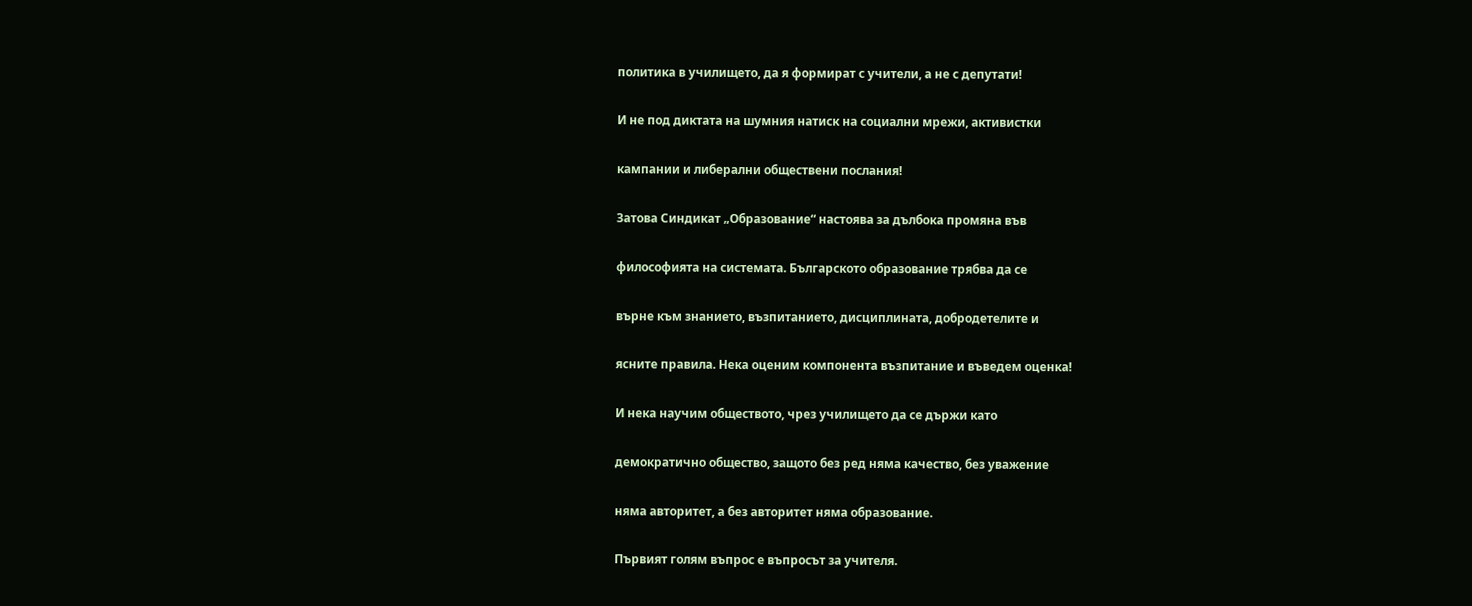политика в училището, да я формират с учители, а не с депутати!

И не под диктата на шумния натиск на социални мрежи, активистки

кампании и либерални обществени послания!

Затова Синдикат „Образование“ настоява за дълбока промяна във

философията на системата. Българското образование трябва да се

върне към знанието, възпитанието, дисциплината, добродетелите и

ясните правила. Нека оценим компонента възпитание и въведем оценка!

И нека научим обществото, чрез училището да се държи като

демократично общество, защото без ред няма качество, без уважение

няма авторитет, а без авторитет няма образование.

Първият голям въпрос е въпросът за учителя.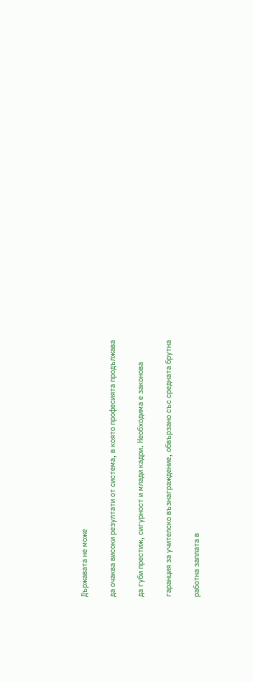Държавата не може

да очаква високи резултати от система, в която професията продължава

да губи престиж, сигурност и млади кадри. Необходима е законова

гаранция за учителско възнаграждение, обвързано със средната брутна

работна заплата в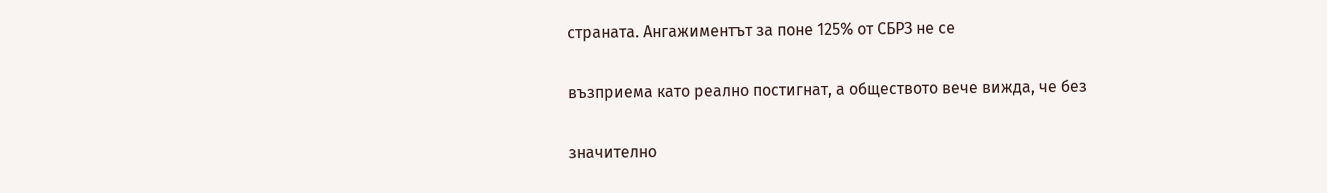страната. Ангажиментът за поне 125% от СБРЗ не се

възприема като реално постигнат, а обществото вече вижда, че без

значително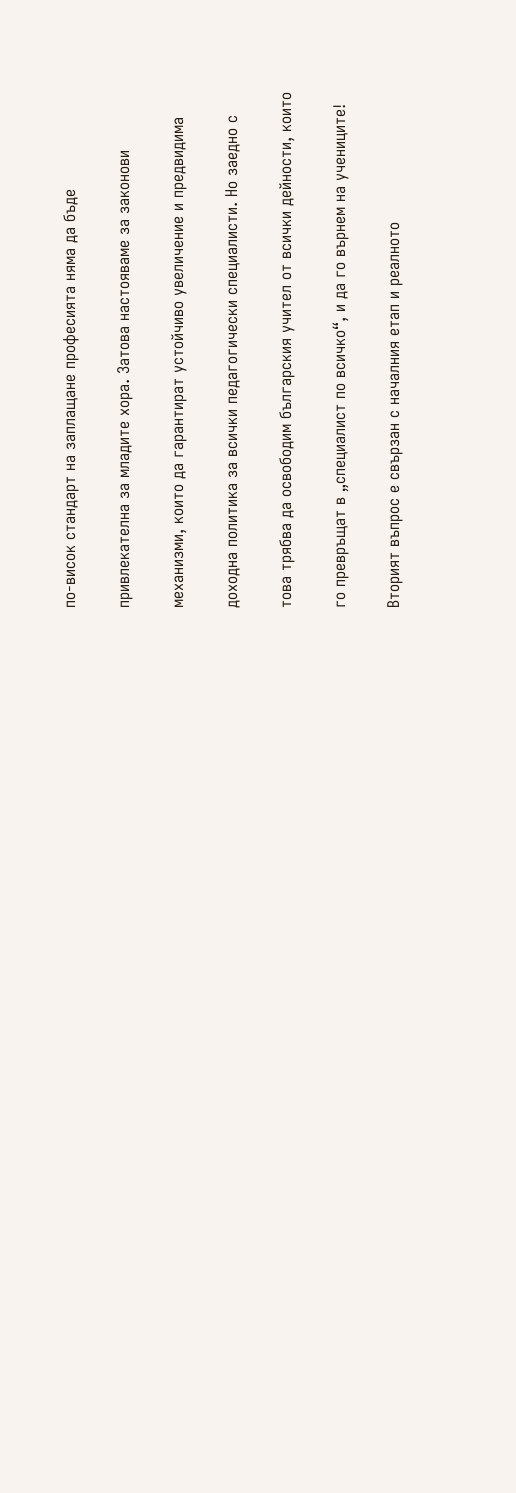по-висок стандарт на заплащане професията няма да бъде

привлекателна за младите хора. Затова настояваме за законови

механизми, които да гарантират устойчиво увеличение и предвидима

доходна политика за всички педагогически специалисти. Но заедно с

това трябва да освободим българския учител от всички дейности, които

го превръщат в „специалист по всичко“, и да го върнем на учениците!

Вторият въпрос е свързан с началния етап и реалното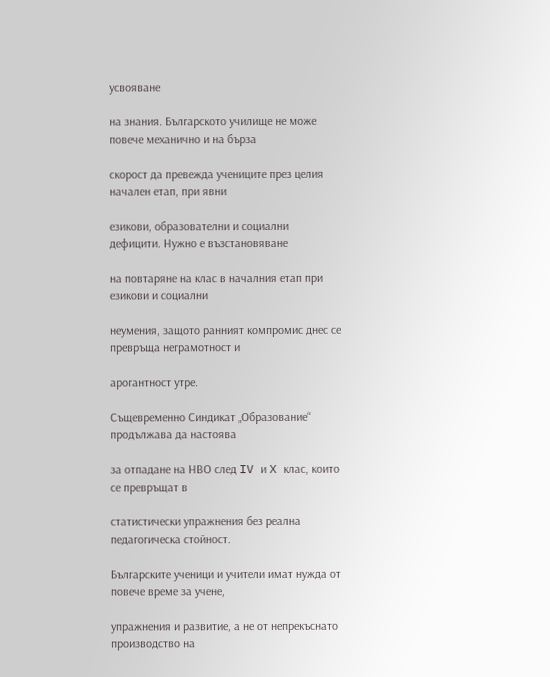усвояване

на знания. Българското училище не може повече механично и на бърза

скорост да превежда учениците през целия начален етап, при явни

езикови, образователни и социални дефицити. Нужно е възстановяване

на повтаряне на клас в началния етап при езикови и социални

неумения, защото ранният компромис днес се превръща неграмотност и

арогантност утре.

Същевременно Синдикат „Образование“ продължава да настоява

за отпадане на НВО след IV и X клас, които се превръщат в

статистически упражнения без реална педагогическа стойност.

Българските ученици и учители имат нужда от повече време за учене,

упражнения и развитие, а не от непрекъснато производство на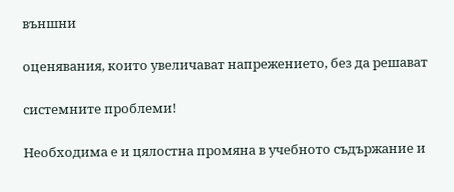външни

оценявания, които увеличават напрежението, без да решават

системните проблеми!

Необходима е и цялостна промяна в учебното съдържание и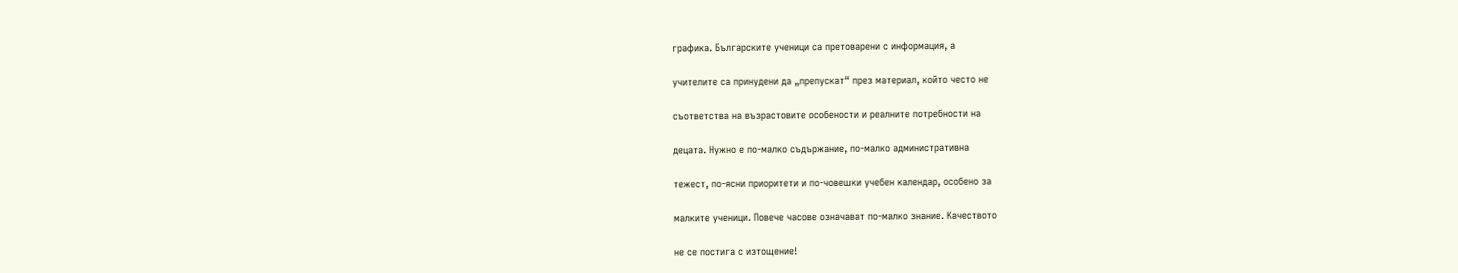графика. Българските ученици са претоварени с информация, а

учителите са принудени да „препускат“ през материал, който често не

съответства на възрастовите особености и реалните потребности на

децата. Нужно е по-малко съдържание, по-малко административна

тежест, по-ясни приоритети и по-човешки учебен календар, особено за

малките ученици. Повече часове означават по-малко знание. Качеството

не се постига с изтощение!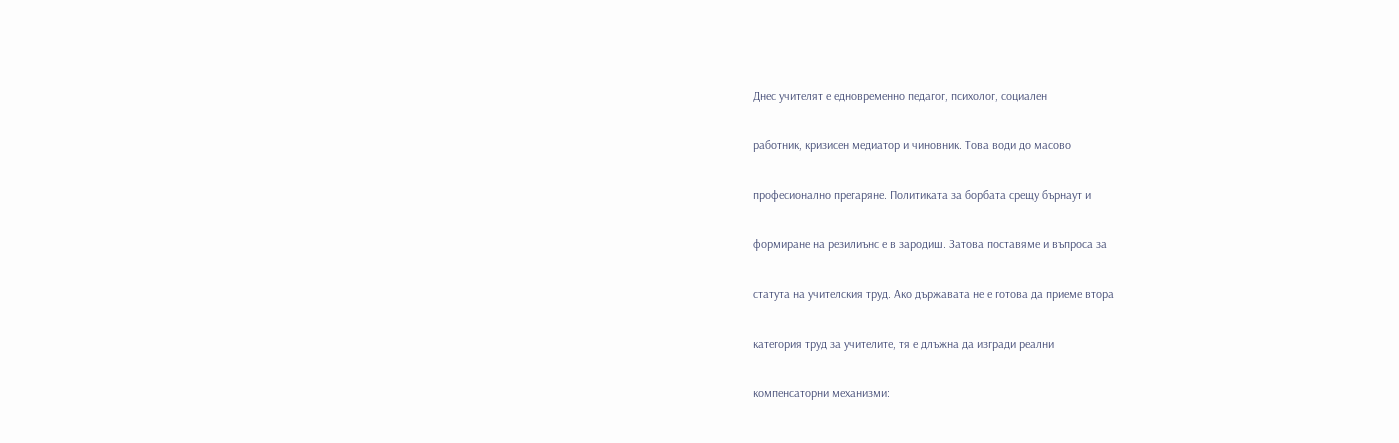Днес учителят е едновременно педагог, психолог, социален

работник, кризисен медиатор и чиновник. Това води до масово

професионално прегаряне. Политиката за борбата срещу бърнаут и

формиране на резилиънс е в зародиш. Затова поставяме и въпроса за

статута на учителския труд. Ако държавата не е готова да приеме втора

категория труд за учителите, тя е длъжна да изгради реални

компенсаторни механизми: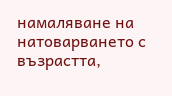намаляване на натоварването с възрастта,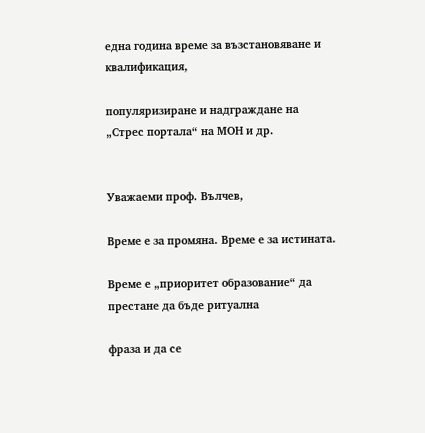една година време за възстановяване и квалификация,

популяризиране и надграждане на „Стрес портала“ на МОН и др.


Уважаеми проф. Вълчев,

Време е за промяна. Време е за истината.

Време е „приоритет образование“ да престане да бъде ритуална

фраза и да се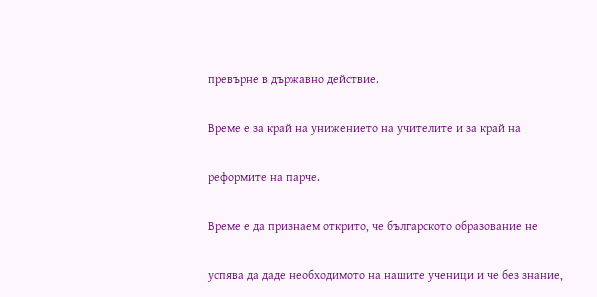превърне в държавно действие.

Време е за край на унижението на учителите и за край на

реформите на парче.

Време е да признаем открито, че българското образование не

успява да даде необходимото на нашите ученици и че без знание,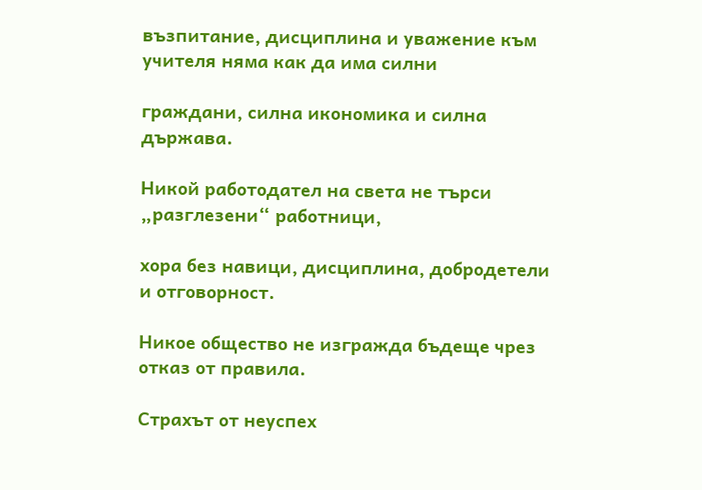възпитание, дисциплина и уважение към учителя няма как да има силни

граждани, силна икономика и силна държава.

Никой работодател на света не търси „разглезени“ работници,

хора без навици, дисциплина, добродетели и отговорност.

Никое общество не изгражда бъдеще чрез отказ от правила.

Страхът от неуспех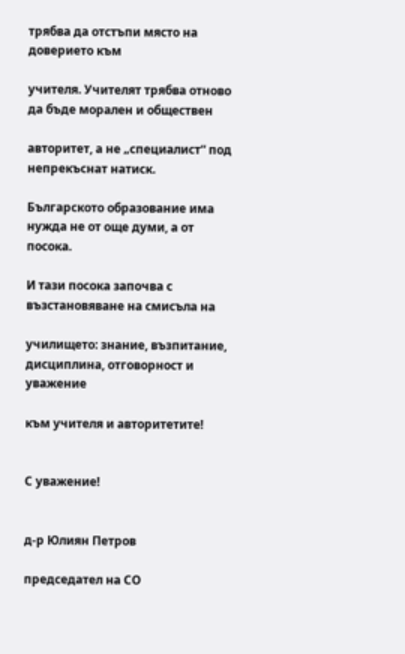трябва да отстъпи място на доверието към

учителя. Учителят трябва отново да бъде морален и обществен

авторитет, а не „специалист“ под непрекъснат натиск.

Българското образование има нужда не от още думи, а от посока.

И тази посока започва с възстановяване на смисъла на

училището: знание, възпитание, дисциплина, отговорност и уважение

към учителя и авторитетите!


С уважение!


д-р Юлиян Петров

председател на СО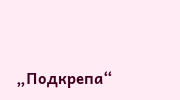„Подкрепа“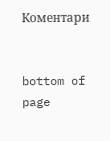Коментари


bottom of page